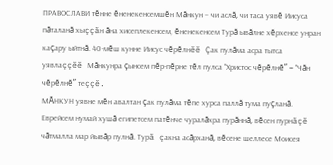ПРАВОСЛАВИ тĕнне ĕненекенсемшĕн Мăнкун – чи аслă, чи таса уявĕ Иисуса пăталанă хыççăн ăна хисеплекенсем, ĕненекенсем Турă ывăлне хĕрхенсе унран каçару ыйтнă. 40-мĕш кунне Иисус чĕрĕлнĕĕ Çак пулăма асра тытса уявлаççĕĕ Мăнкунра çынсем пĕр-пĕрне тĕл пулса "Христос чĕрĕлнĕ” – "Чăн чĕрĕлнĕ” теççĕ.
МĂНКУН уявне мĕн авалтан çак пулăма тĕпе хурса паллă тума пуçланă. Еврейсем нумай хушă египетсем патĕнче чуралăхра пурăннă, вĕсен пурнăçĕ чăтмалла мар йывăр пулнă. Турă çакна асăрханă, вĕсене шеллесе Моисея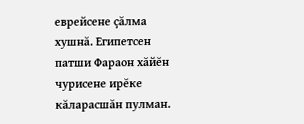еврейсене çăлма хушнă. Египетсен патши Фараон хăйĕн чурисене ирĕке кăларасшăн пулман.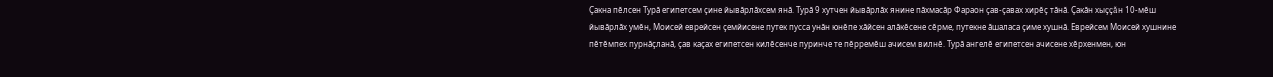Çакна пĕлсен Турă египетсем çине йывăрлăхсем янă. Турă 9 хутчен йывăрлăх янине пăхмасăр Фараон çав-çавах хирĕç тăнă. Çакăн хыççăн 10-мĕш йывăрлăх умĕн, Моисей еврейсен çемйисене путек пусса унăн юнĕпе хăйсен алăкĕсене сĕрме, путекне ăшаласа çиме хушнă. Еврейсем Моисей хушнине пĕтĕмпех пурнăçланă, çав каçах египетсен килĕсенче пуринче те пĕрремĕш ачисем вилнĕ. Турă ангелĕ египетсен ачисене хĕрхенмен, юн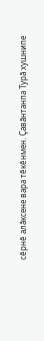сĕрнĕ алăксене вара тĕкĕнмен. Çавăнтанпа Турă хушнипе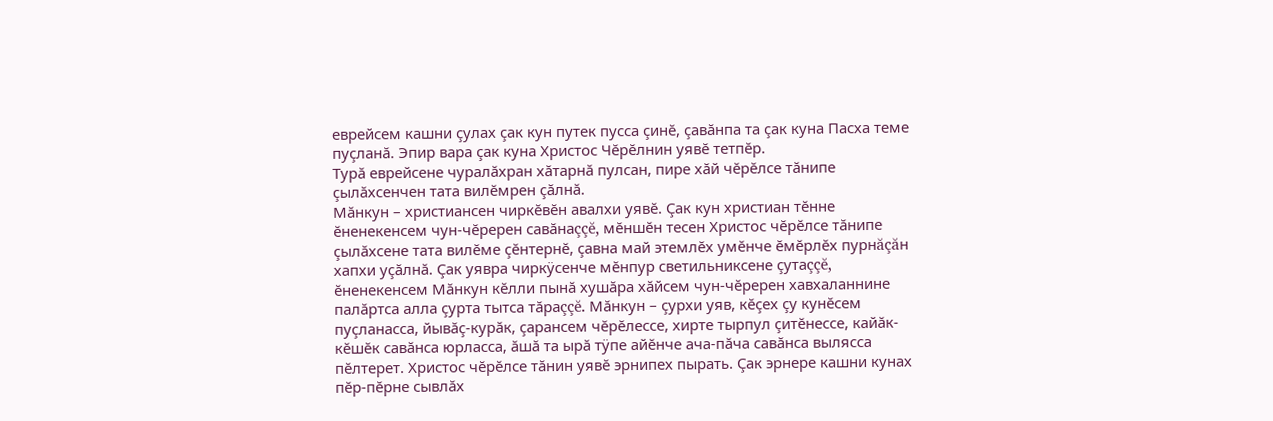еврейсем кашни çулах çак кун путек пусса çинĕ, çавăнпа та çак куна Пасха теме пуçланă. Эпир вара çак куна Христос Чĕрĕлнин уявĕ тетпĕр.
Турă еврейсене чуралăхран хăтарнă пулсан, пире хăй чĕрĕлсе тăнипе çылăхсенчен тата вилĕмрен çăлнă.
Мăнкун – христиансен чиркĕвĕн авалхи уявĕ. Çак кун христиан тĕнне ĕненекенсем чун-чĕререн савăнаççĕ, мĕншĕн тесен Христос чĕрĕлсе тăнипе çылăхсене тата вилĕме çĕнтернĕ, çавна май этемлĕх умĕнче ĕмĕрлĕх пурнăçăн хапхи уçăлнă. Çак уявра чиркÿсенче мĕнпур светильниксене çутаççĕ, ĕненекенсем Мăнкун кĕлли пынă хушăра хăйсем чун-чĕререн хавхаланнине палăртса алла çурта тытса тăраççĕ. Мăнкун – çурхи уяв, кĕçех çу кунĕсем пуçланасса, йывăç-курăк, çарансем чĕрĕлессе, хирте тырпул çитĕнессе, кайăк-кĕшĕк савăнса юрласса, ăшă та ырă тÿпе айĕнче ача-пăча савăнса вылясса пĕлтерет. Христос чĕрĕлсе тăнин уявĕ эрнипех пырать. Çак эрнере кашни кунах пĕр-пĕрне сывлăх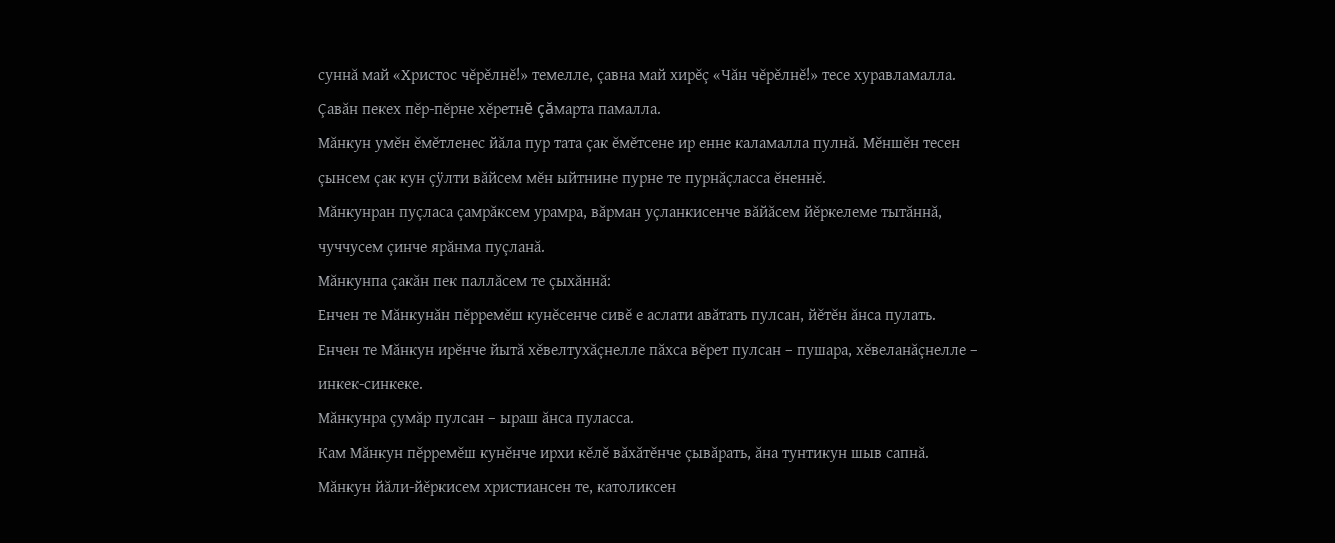суннă май «Христос чĕрĕлнĕ!» темелле, çавна май хирĕç «Чăн чĕрĕлнĕ!» тесе хуравламалла. Çавăн пекех пĕр-пĕрне хĕретнĕ çăмарта памалла.
Мăнкун умĕн ĕмĕтленес йăла пур тата çак ĕмĕтсене ир енне каламалла пулнă. Мĕншĕн тесен çынсем çак кун çÿлти вăйсем мĕн ыйтнине пурне те пурнăçласса ĕненнĕ.
Мăнкунран пуçласа çамрăксем урамра, вăрман уçланкисенче вăйăсем йĕркелеме тытăннă, чуччусем çинче ярăнма пуçланă.
Мăнкунпа çакăн пек паллăсем те çыхăннă:
Енчен те Мăнкунăн пĕрремĕш кунĕсенче сивĕ е аслати авăтать пулсан, йĕтĕн ăнса пулать.
Енчен те Мăнкун ирĕнче йытă хĕвелтухăçнелле пăхса вĕрет пулсан – пушара, хĕвеланăçнелле – инкек-синкеке.
Мăнкунра çумăр пулсан – ыраш ăнса пуласса.
Кам Мăнкун пĕрремĕш кунĕнче ирхи кĕлĕ вăхăтĕнче çывăрать, ăна тунтикун шыв сапнă. Мăнкун йăли-йĕркисем христиансен те, католиксен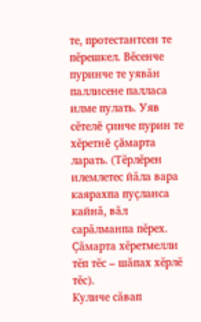те, протестантсен те пĕрешкел. Вĕсенче пуринче те уявăн паллисене палласа илме пулать. Уяв сĕтелĕ çинче пурин те хĕретнĕ çăмарта ларать. (Тĕрлĕрен илемлетес йăла вара каярахпа пуçланса кайнă, вăл сарăлманпа пĕрех. Çăмарта хĕретмелли тĕп тĕс – шăпах хĕрлĕ тĕс).
Куличе сăвап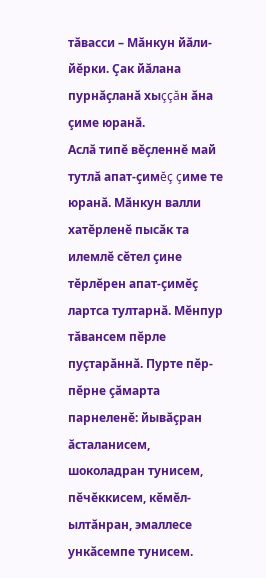тăвасси – Мăнкун йăли-йĕрки. Çак йăлана пурнăçланă хыççăн ăна çиме юранă.
Аслă типĕ вĕçленнĕ май тутлă апат-çимĕç çиме те юранă. Мăнкун валли хатĕрленĕ пысăк та илемлĕ сĕтел çине тĕрлĕрен апат-çимĕç лартса тултарнă. Мĕнпур тăвансем пĕрле пуçтарăннă. Пурте пĕр-пĕрне çăмарта парнеленĕ: йывăçран ăсталанисем, шоколадран тунисем, пĕчĕккисем, кĕмĕл-ылтăнран, эмаллесе ункăсемпе тунисем.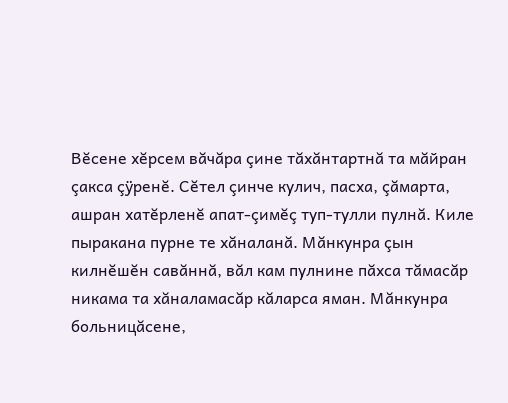Вĕсене хĕрсем вăчăра çине тăхăнтартнă та мăйран çакса çÿренĕ. Сĕтел çинче кулич, пасха, çăмарта, ашран хатĕрленĕ апат-çимĕç туп-тулли пулнă. Киле пыракана пурне те хăналанă. Мăнкунра çын килнĕшĕн савăннă, вăл кам пулнине пăхса тăмасăр никама та хăналамасăр кăларса яман. Мăнкунра больницăсене,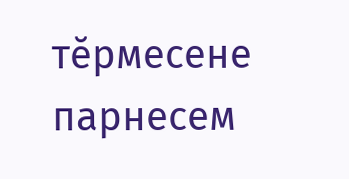тĕрмесене парнесем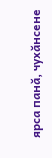ярса панă, чухăнсене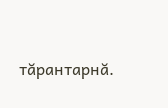тăрантарнă.